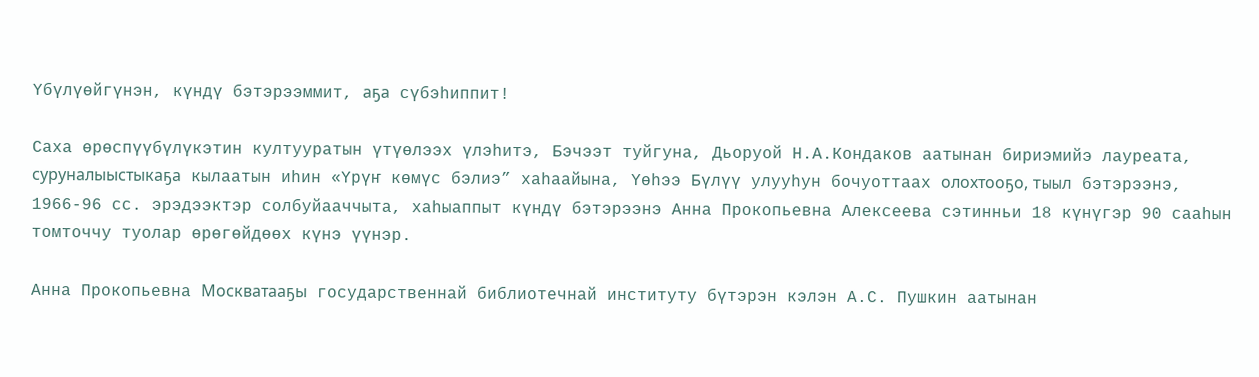Үбүлүөйгүнэн, күндү бэтэрээммит, аҕа сүбэһиппит!

Саха өрөспүүбүлүкэтин култууратын үтүөлээх үлэһитэ, Бэчээт туйгуна, Дьоруой Н.А.Кондаков аатынан бириэмийэ лауреата, суруналыыстыкаҕа кылаатын иһин «Үрүҥ көмүс бэлиэ” хаһаайына, Үөһээ Бүлүү улууһун бочуоттаах олохтооҕо, тыыл бэтэрээнэ, 1966-96 сс. эрэдээктэр солбуйааччыта, хаһыаппыт күндү бэтэрээнэ Анна Прокопьевна Алексеева сэтинньи 18 күнүгэр 90 сааһын томточчу туолар өрөгөйдөөх күнэ үүнэр.

Анна Прокопьевна Москватааҕы государственнай библиотечнай институту бүтэрэн кэлэн А.С. Пушкин аатынан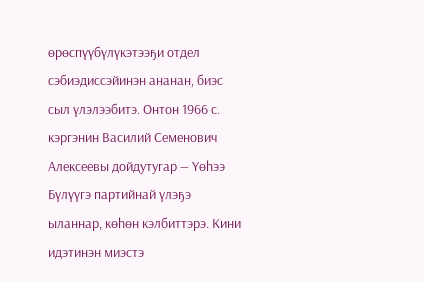өрөспүүбүлүкэтээҕи отдел сэбиэдиссэйинэн ананан, биэс сыл үлэлээбитэ. Онтон 1966 с. кэргэнин Василий Семенович Алексеевы дойдутугар — Үөһээ Бүлүүгэ партийнай үлэҕэ ыланнар, көһөн кэлбиттэрэ. Кини идэтинэн миэстэ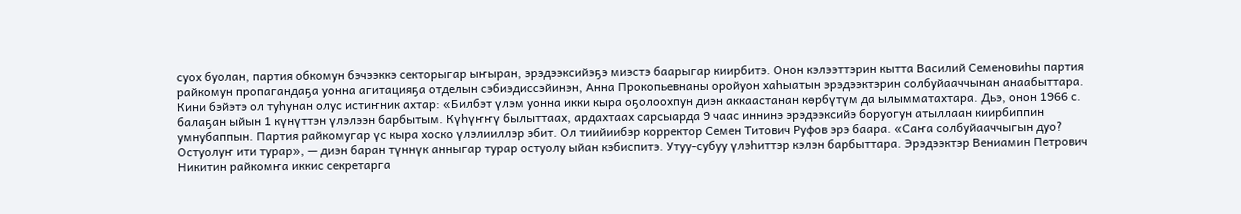суох буолан, партия обкомун бэчээккэ секторыгар ыҥыран, эрэдээксийэҕэ миэстэ баарыгар киирбитэ. Онон кэлээттэрин кытта Василий Семеновиһы партия райкомун пропагандаҕа уонна агитацияҕа отделын сэбиэдиссэйинэн, Анна Прокопьевнаны оройуон хаһыатын эрэдээктэрин солбуйааччынан анаабыттара. Кини бэйэтэ ол туһунан олус истиҥник ахтар: «Билбэт үлэм уонна икки кыра оҕолоохпун диэн аккаастанан көрбүтүм да ылымматахтара. Дьэ, онон 1966 с. балаҕан ыйын 1 күнүттэн үлэлээн барбытым. Күһүҥҥү былыттаах, ардахтаах сарсыарда 9 чаас иннинэ эрэдээксийэ боруогун атыллаан киирбиппин умнубаппын. Партия райкомугар үс кыра хоско үлэлииллэр эбит. Ол тиийиибэр корректор Семен Титович Руфов эрэ баара. «Саҥа солбуйааччыгын дуо? Остуолуҥ ити турар», — диэн баран түннүк анныгар турар остуолу ыйан кэбиспитэ. Утуу-субуу үлэһиттэр кэлэн барбыттара. Эрэдээктэр Вениамин Петрович Никитин райкомҥа иккис секретарга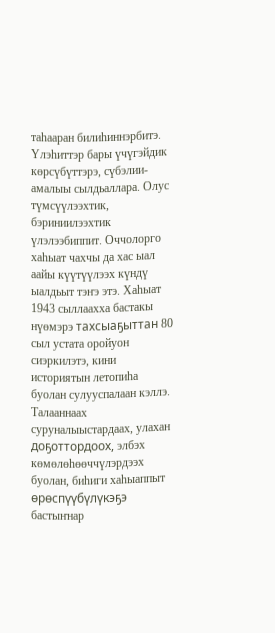таһааран билиһиннэрбитэ. Үлэһиттэр бары үчүгэйдик көрсүбүттэрэ, сүбэлии-амалыы сылдьаллара. Олус түмсүүлээхтик, бэриниилээхтик үлэлээбиппит. Оччолорго хаһыат чахчы да хас ыал аайы күүтүүлээх күндү ыалдьыт тэҥэ этэ. Хаһыат 1943 сыллаахха бастакы нүөмэрэ тахсыаҕыттан 80 сыл устата оройуон сиэркилэтэ, кини историятын летопиһа буолан сулууспалаан кэллэ. Талааннаах суруналыыстардаах, улахан доҕоттордоох, элбэх көмөлөһөөччүлэрдээх буолан, биһиги хаһыаппыт өрөспүүбүлүкэҕэ бастыҥнар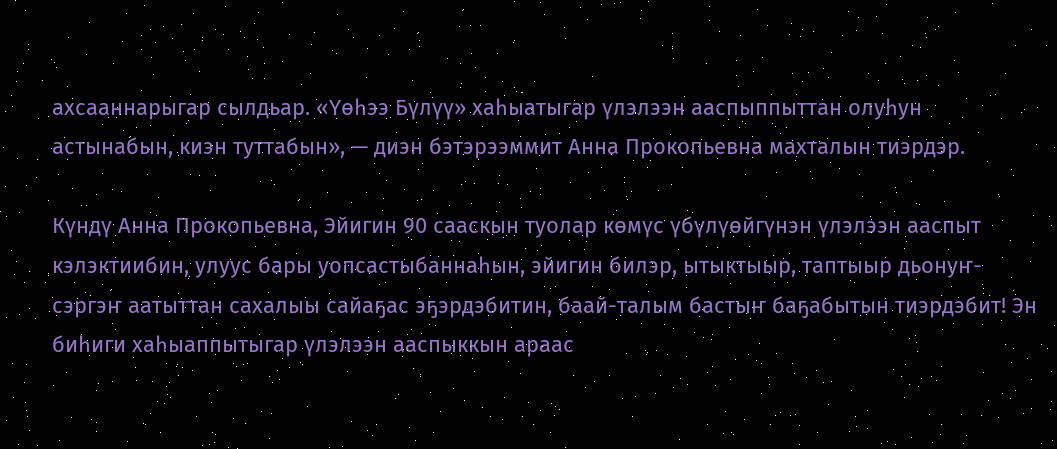ахсааннарыгар сылдьар. «Үөһээ Бүлүү» хаһыатыгар үлэлээн ааспыппыттан олуһун астынабын, киэн туттабын», — диэн бэтэрээммит Анна Прокопьевна махталын тиэрдэр.

Күндү Анна Прокопьевна, Эйигин 90 сааскын туолар көмүс үбүлүөйгүнэн үлэлээн ааспыт кэлэктиибин, улуус бары уопсастыбаннаһын, эйигин билэр, ытыктыыр, таптыыр дьонуҥ-сэргэҥ аатыттан сахалыы сайаҕас эҕэрдэбитин, баай-талым бастыҥ баҕабытын тиэрдэбит! Эн биһиги хаһыаппытыгар үлэлээн ааспыккын араас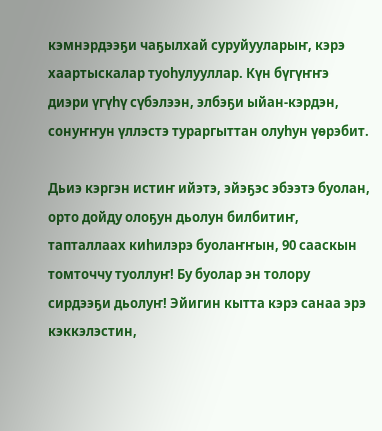кэмнэрдээҕи чаҕылхай суруйууларыҥ, кэрэ хаартыскалар туоһулууллар. Күн бүгүҥҥэ диэри үгүһү сүбэлээн, элбэҕи ыйан-кэрдэн, сонуҥҥун үллэстэ тураргыттан олуһун үөрэбит.

Дьиэ кэргэн истиҥ ийэтэ, эйэҕэс эбээтэ буолан, орто дойду олоҕун дьолун билбитиҥ, тапталлаах киһилэрэ буолаҥҥын, 90 сааскын томточчу туоллуҥ! Бу буолар эн толору сирдээҕи дьолуҥ! Эйигин кытта кэрэ санаа эрэ кэккэлэстин,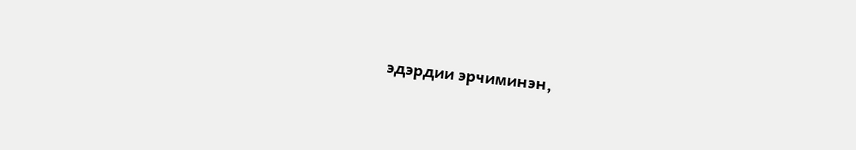эдэрдии эрчиминэн,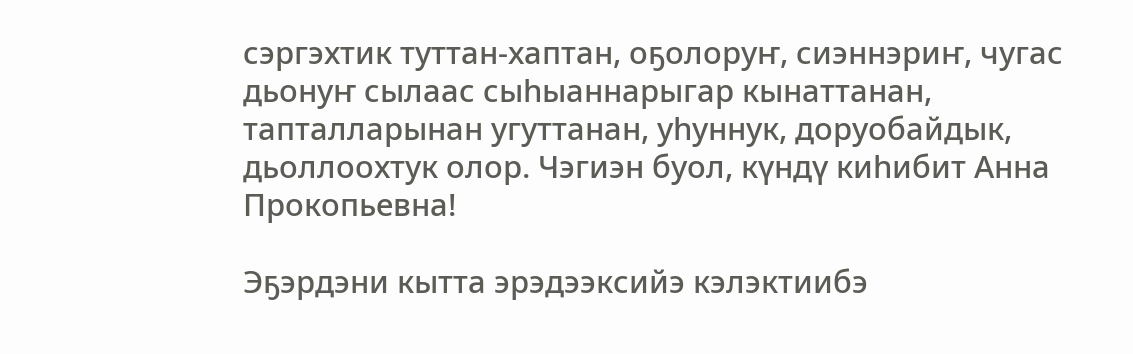сэргэхтик туттан-хаптан, оҕолоруҥ, сиэннэриҥ, чугас дьонуҥ сылаас сыһыаннарыгар кынаттанан, тапталларынан угуттанан, уһуннук, доруобайдык, дьоллоохтук олор. Чэгиэн буол, күндү киһибит Анна Прокопьевна!

Эҕэрдэни кытта эрэдээксийэ кэлэктиибэ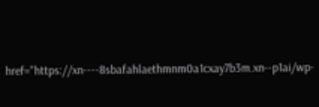href="https://xn----8sbafahlaethmnm0a1cxay7b3m.xn--p1ai/wp-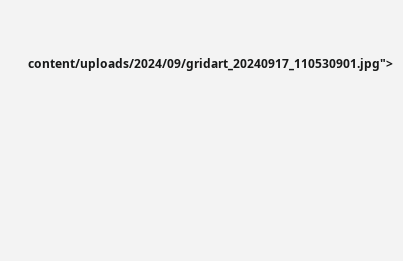content/uploads/2024/09/gridart_20240917_110530901.jpg">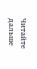Читайте дальше